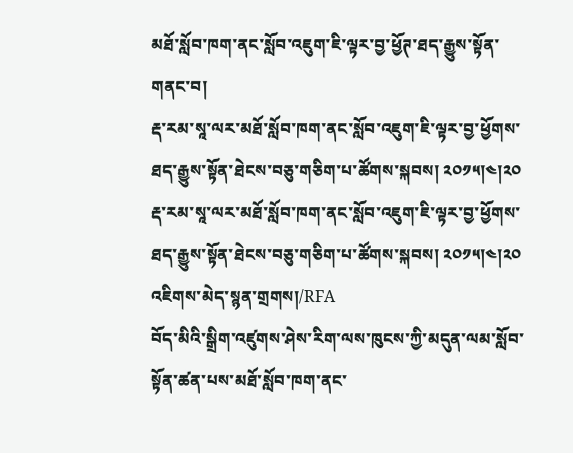མཐོ་སློབ་ཁག་ནང་སློབ་འཇུག་ཇི་ལྟར་བྱ་ཕྱོཊ་ཐད་རྒྱུས་སྟོན་གནང་བ།
རྡ་རམ་སཱ་ལར་མཐོ་སློབ་ཁག་ནང་སློབ་འཇུག་ཇི་ལྟར་བྱ་ཕྱོགས་ཐད་རྒྱུས་སྟོན་ཐེངས་བཅུ་གཅིག་པ་ཚོགས་སྐབས། ༢༠༡༥།༤།༢༠ རྡ་རམ་སཱ་ལར་མཐོ་སློབ་ཁག་ནང་སློབ་འཇུག་ཇི་ལྟར་བྱ་ཕྱོགས་ཐད་རྒྱུས་སྟོན་ཐེངས་བཅུ་གཅིག་པ་ཚོགས་སྐབས། ༢༠༡༥།༤།༢༠
འཇིགས་མེད་སྙན་གྲགས།/RFA
བོད་མིའི་སྒྲིག་འཛུགས་ཤེས་རིག་ལས་ཁུངས་ཀྱི་མདུན་ལམ་སློབ་སྟོན་ཚན་པས་མཐོ་སློབ་ཁག་ནང་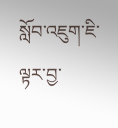སློབ་འཇུག་ཇི་ལྟར་བྱ་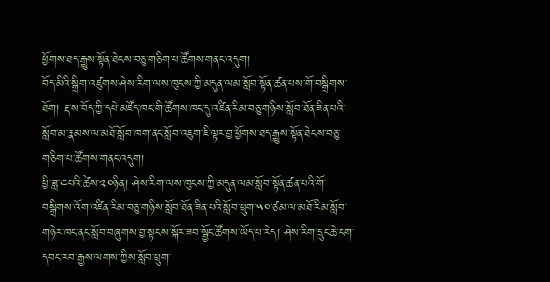ཕྱོགས་ཐད་རྒྱུས་སྟོན་ཐེངས་བཅུ་གཅིག་པ་ཚོགས་གནང་འདུག།
བོད་མིའི་སྒྲིག་འཛུགས་ཤེས་རིག་ལས་ཁུངས་ཀྱི་མདུན་ལམ་སློབ་སྟོན་ཚན་པས་གོ་བསྒྲིགས་ཐོག། རྡ་ས་བོད་ཀྱི་དཔེ་མཛོད་ཁང་གི་ཚོགས་ཁང་དུ་འཛིན་རིམ་བཅུ་གཉིས་སློབ་ཐོན་ཟིན་པའི་སློབ་མ་རྣམས་ལ་མཐོ་སློབ་ཁག་ནང་སློབ་འཇུག་ཇི་ལྟར་བྱ་ཕྱོགས་ཐད་རྒྱུས་སྟོན་ཐེངས་བཅུ་གཅིག་པ་ཚོགས་གནང་འདུག།
ཕྱི་ཟླ་༤པའི་ཚེས་༢༠ཉིན། ཤེས་རིག་ལས་ཁུངས་ཀྱི་མདུན་ལམ་སློབ་སྟོན་ཚན་པའི་གོ་བསྒྲིགས་འོག་འཛིན་རིམ་བཅུ་གཉིས་སློབ་ཐོན་ཟིན་པའི་སློབ་ཕྲུག་༥༠་ཙམ་ལ་མཐོ་རིམ་སློབ་གཉེར་ཁང་ནང་སློབ་བཞུགས་བྱ་སྟངས་སྐོར་ཟབ་སྦྱོང་ཚོགས་ཡོད་པ་རེད། ཤེས་རིག་དྲུང་ཆེ་ངག་དབང་རབ་རྒྱས་ལགས་ཀྱིས་སློབ་ཕྲུག་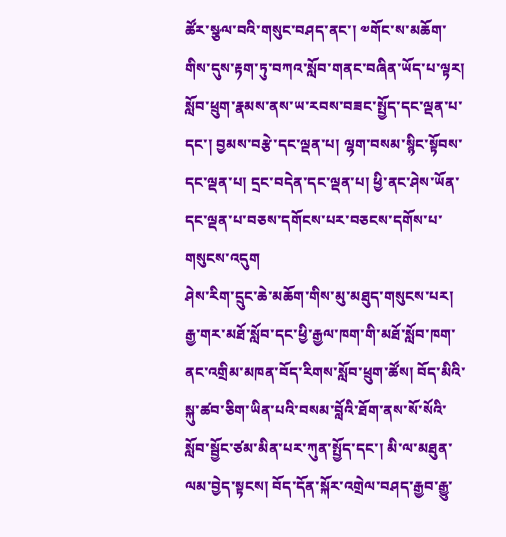ཚོར་སྩལ་བའི་གསུང་བཤད་ནང་། ༧གོང་ས་མཆོག་གིས་དུས་རྟག་ཏུ་བཀའ་སློབ་གནང་བཞིན་ཡོད་པ་ལྟར། སློབ་ཕྲུག་རྣམས་ནས་ཡ་རབས་བཟང་སྤྱོད་དང་ལྡན་པ་དང་། བྱམས་བརྩེ་དང་ལྡན་པ། ལྷག་བསམ་སྙིང་སྟོབས་དང་ལྡན་པ། དྲང་བདེན་དང་ལྡན་པ། ཕྱི་ནང་ཤེས་ཡོན་དང་ལྡན་པ་བཅས་དགོངས་པར་བཅངས་དགོས་པ་གསུངས་འདུག
ཤེས་རིག་དྲུང་ཆེ་མཆོག་གིས་མུ་མཐུད་གསུངས་པར། རྒྱ་གར་མཐོ་སློབ་དང་ཕྱི་རྒྱལ་ཁག་གི་མཐོ་སློབ་ཁག་ནང་འགྲིམ་མཁན་བོད་རིགས་སློབ་ཕྲུག་ཚོས། བོད་མིའི་སྐུ་ཚབ་ཅིག་ཡིན་པའི་བསམ་བློའི་ཐོག་ནས་སོ་སོའི་སློབ་སྦྱོང་ཙམ་མིན་པར་ཀུན་སྤྱོད་དང་། མི་ལ་མཐུན་ལམ་བྱེད་སྟངས། བོད་དོན་སྐོར་འགྲེལ་བཤད་རྒྱབ་རྒྱུ་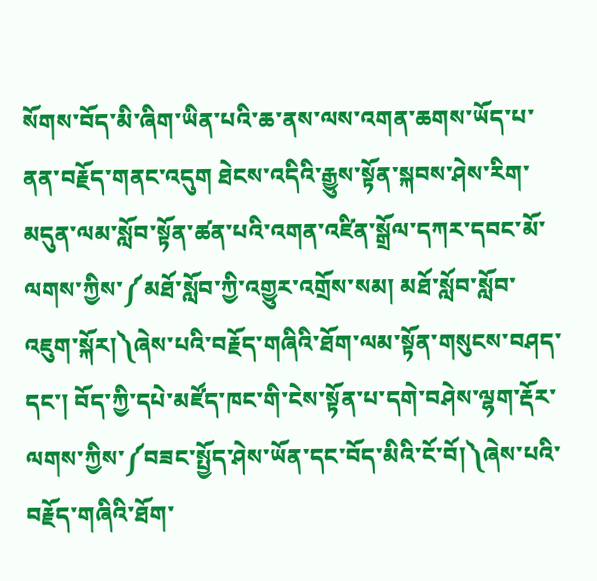སོགས་བོད་མི་ཞིག་ཡིན་པའི་ཆ་ནས་ལས་འགན་ཆགས་ཡོད་པ་ནན་བརྗོད་གནང་འདུག ཐེངས་འདིའི་རྒྱུས་སྟོན་སྐབས་ཤེས་རིག་མདུན་ལམ་སློབ་སྟོན་ཚན་པའི་འགན་འཛིན་སྒྲོལ་དཀར་དབང་མོ་ལགས་ཀྱིས་༼མཐོ་སློབ་ཀྱི་འགྱུར་འགྲོས་སམ། མཐོ་སློབ་སློབ་འཇུག་སྐོར།༽ཞེས་པའི་བརྗོད་གཞིའི་ཐོག་ལམ་སྟོན་གསུངས་བཤད་དང་། བོད་ཀྱི་དཔེ་མཛོད་ཁང་གི་ངེས་སྟོན་པ་དགེ་བཤེས་ལྷག་རྡོར་ལགས་ཀྱིས་༼བཟང་སྤྱོད་ཤེས་ཡོན་དང་བོད་མིའི་ངོ་བོ།༽ཞེས་པའི་བརྗོད་གཞིའི་ཐོག་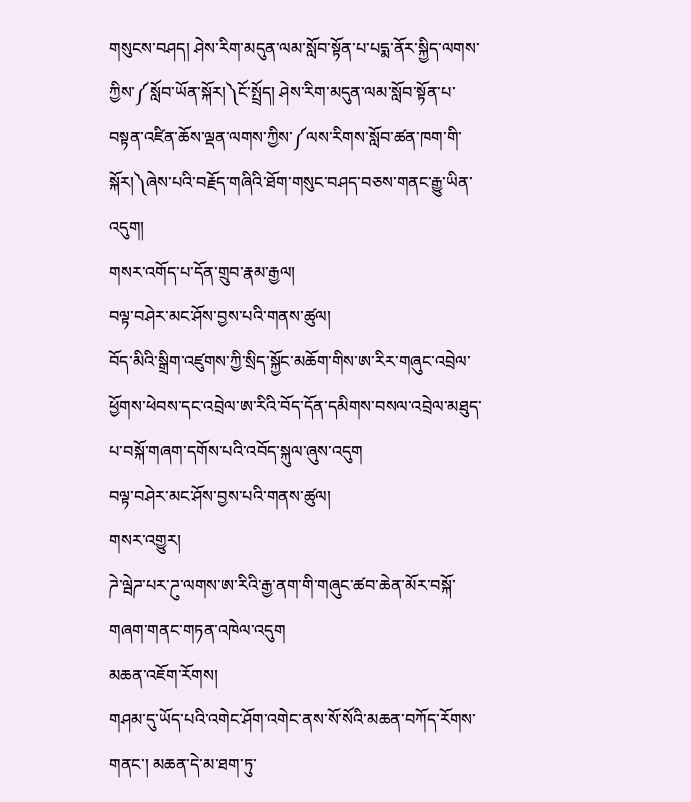གསུངས་བཤད། ཤེས་རིག་མདུན་ལམ་སློབ་སྟོན་པ་པདྨ་ནོར་སྐྱིད་ལགས་ཀྱིས་༼སློབ་ཡོན་སྐོར།༽ངོ་སྤྲོད། ཤེས་རིག་མདུན་ལམ་སློབ་སྟོན་པ་བསྟན་འཛིན་ཆོས་ལྡན་ལགས་ཀྱིས་༼ལས་རིགས་སློབ་ཚན་ཁག་གི་སྐོར།༽ཞེས་པའི་བརྗོད་གཞིའི་ཐོག་གསུང་བཤད་བཅས་གནང་རྒྱུ་ཡིན་འདུག།
གསར་འགོད་པ་དོན་གྲུབ་རྣམ་རྒྱལ།
བལྟ་བཤེར་མང་ཤོས་བྱས་པའི་གནས་ཚུལ།
བོད་མིའི་སྒྲིག་འཛུགས་ཀྱི་སྲིད་སྐྱོང་མཆོག་གིས་ཨ་རིར་གཞུང་འབྲེལ་ཕྱོགས་ཕེབས་དང་འབྲེལ་ཨ་རིའི་བོད་དོན་དམིགས་བསལ་འབྲེལ་མཐུད་པ་བསྐོ་གཞག་དགོས་པའི་འབོད་སྐུལ་ཞུས་འདུག
བལྟ་བཤེར་མང་ཤོས་བྱས་པའི་གནས་ཚུལ།
གསར་འགྱུར།
ཌེ་ལྦེཌ་པར་ཌུ་ལགས་ཨ་རིའི་རྒྱ་ནག་གི་གཞུང་ཚབ་ཆེན་མོར་བསྐོ་གཞག་གནང་གཏན་འཁེལ་འདུག
མཆན་འཇོག་རོགས།
གཤམ་དུ་ཡོད་པའི་འགེང་ཤོག་འགེང་ནས་སོ་སོའི་མཆན་བཀོད་རོགས་གནང་། མཆན་དེ་མ་ཐག་ཏུ་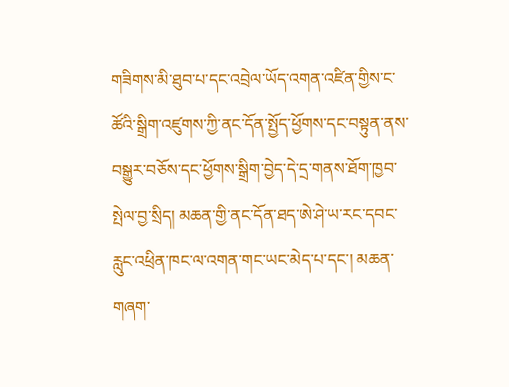གཟིགས་མི་ཐུབ་པ་དང་འབྲེལ་ཡོད་འགན་འཛིན་གྱིས་ང་ཚོའི་སྒྲིག་འཛུགས་ཀྱི་ནང་དོན་སྤྱོད་ཕྱོགས་དང་བསྟུན་ནས་བསྒྱུར་བཅོས་དང་ཕྱོགས་སྒྲིག་བྱེད་དེ་དྲ་གནས་ཐོག་ཁྱབ་སྤེལ་བྱ་སྲིད། མཆན་གྱི་ནང་དོན་ཐད་ཨེ་ཤེ་ཡ་རང་དབང་རླུང་འཕྲིན་ཁང་ལ་འགན་གང་ཡང་མེད་པ་དང་། མཆན་གཞག་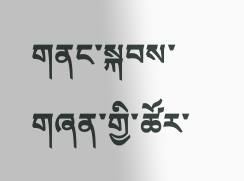གནང་སྐབས་གཞན་གྱི་ཚོར་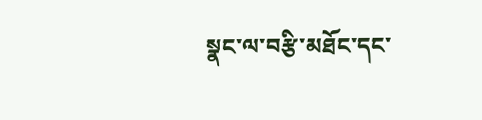སྣང་ལ་བརྩི་མཐོང་དང་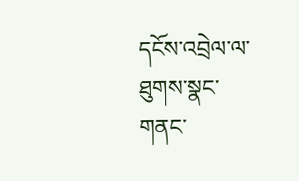དངོས་འབྲེལ་ལ་ཐུགས་སྣང་གནང་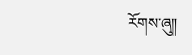རོགས་ཞུ༎